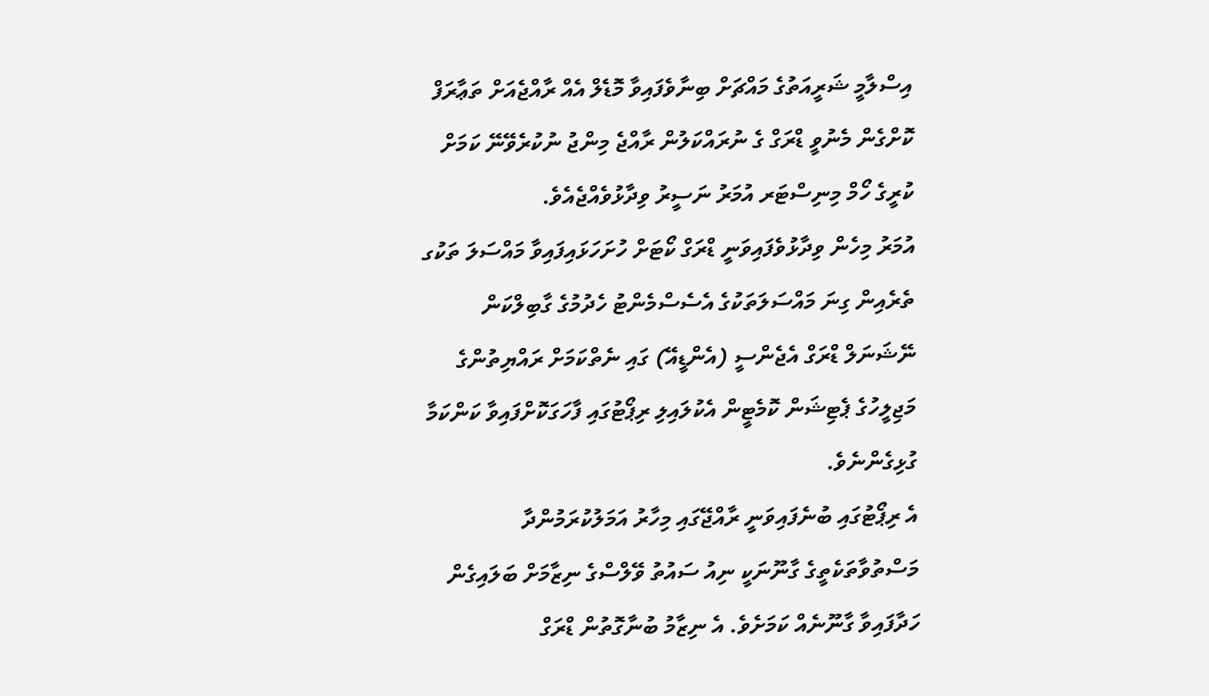އިސްލާމީ ޝަރީއަތުގެ މައްޗަށް ބިނާވެފައިވާ މޮޑެލް އެއް ރާއްޖެއަށް ތަޢާރަފް ކޮށްގެން މެނުވީ ޑްރަގް ގެ ނުރައްކަލުން ރާއްޖެ މިންޖު ނުކުރެވޭނޭ ކަމަށް ކުރީގެ ހޯމް މިނިސްޓަރ އުމަރު ނަސީރު ވިދާޅުވެއްޖެއެވެ.
އުމަރު މިހެން ވިދާޅުވެފައިވަނީ ޑްރަގް ކޯޓަށް ހުށަހަޅައިފައިވާ މައްސަލަ ތަކުގ ތެރެއިން ގިނަ މައްސަލަތަކުގެ އެސެސްމެންޓު ހެދުމުގެ ގާބިލްކަން ނޭޝަނަލް ޑްރަގް އެޖެންސީ (އެންޑީއޭ) ގައި ނެތްކަމަށް ރައްޔިތުންގެ މަޖިލީހުގެ ޕެޓިޝަން ކޮމެޓީން އެކުލައިލި ރިޕޯޓުގައި ފާހަގަކޮށްފައިވާ ކަންކަމާ ގުޅިގެންނެވެ.
އެ ރިޕޯޓުގައި ބުނެފައިވަނީ ރާއްޖޭގައި މިހާރު އަމަލުކުރަމުންދާ މަސްތުވާތަކެތީގެ ގާނޫނަކީ ނިއު ސައުތު ވޭލްސްގެ ނިޒާމަށް ބަލައިގެން ހަދާފައިވާ ގާނޫނެއް ކަމަށެވެ. އެ ނިޒާމު ބުނާގޮތުން ޑްރަގް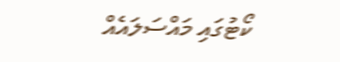ކޯޓުގައި މައްސަލައެއް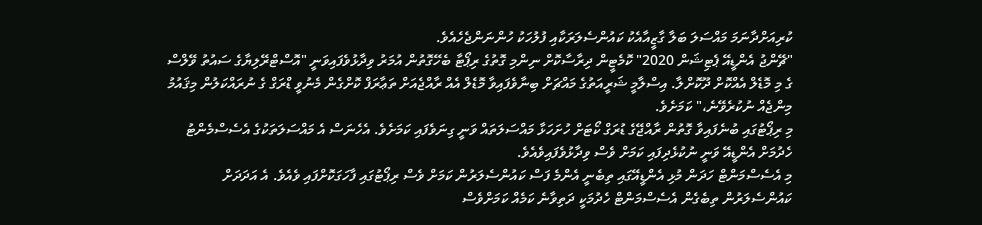ކުރިއަށްދާނަމަ މައްސަލަ ބަލާ ގާޒީއާއެކު ކައުންސެލަރަކާއި ފުލުހަކު ހުންނަންޖެހެއެވެ.
"ޗޭންޖު އެންޑީއޭ ޕެޓިޝަން 2020" ކޮމެޓީން ދިރާސާކޮށް ނިންމި ގޮތުގެ ރިޕޯޓާ ބެހޭގޮތުން އުމަރު ވިދާޅުވެފައިވަނީ "އޮސްޓްރޭލިޔާގެ ސައުތު ވޭލްސް ގެ މި މޮޑެލް އެއްކޮށް ދޫކޮށްލާ. އިސްލާމީ ޝަރީއަތުގެ މައްޗަށް ބިނާވެފައިވާ މޮޑެލް އެއް ރާއްޖެއަށް ތަޢާރަފް ކޮށްގެން މެނުވީ ޑްރަގް ގެ ނުރައްކަލުން މިޤައުމު މިންޖެއް ނުކުރެވޭނެ،" ކަމަށެވެ.
މި ރިޕޯޓުގައި ބުނެފައިވާ ގޮތުން ރާއްޖޭގެ ޑުރަގް ކޯޓަށް ހުށަހަޅާ މައްސަލަތައް ވަނީ ގިނަވެފައި ކަމަށެވެ. އެހެނަސް އެ މައްސަލަތަކުގެ އެސެސްމެންޓު ހެދުމަށް އެންޑީއޭ ވަނީ ނުކުޅެދިފައި ކަމަށް ވެސް ވިދާޅުވެފައިވެއެވެ.
މި އެސެސްމަންޓް ހަދަން މުޅި އެންޑީއޭގައި ތިބެނީ އެންމެ ފަސް ކައުންސެލަރުން ކަމަށް ވެސް ރިޕޯޓުގައި ފާހަގަކޮށްފައި ވެއެވެ. އެ އަދަދަށް ކައުންސެލަރުން ތިބެގެން އެސެސްމަންޓް ހެދުމަކީ ދަތިވާނެ ކަމެއް ކަމަށްވެސް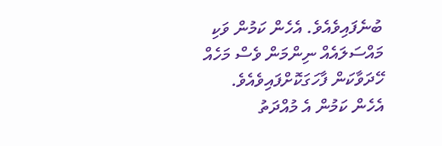ބުނެފައިވެއެވެ. އެހެން ކަމުން ވަކި މައްސަލައެއް ނިންމަން ވެސް މަހެއް ހޭދަވާކަން ފާހަގަކޮށްފައިވެއެވެ. އެހެން ކަމުން އެ މުއްދަތު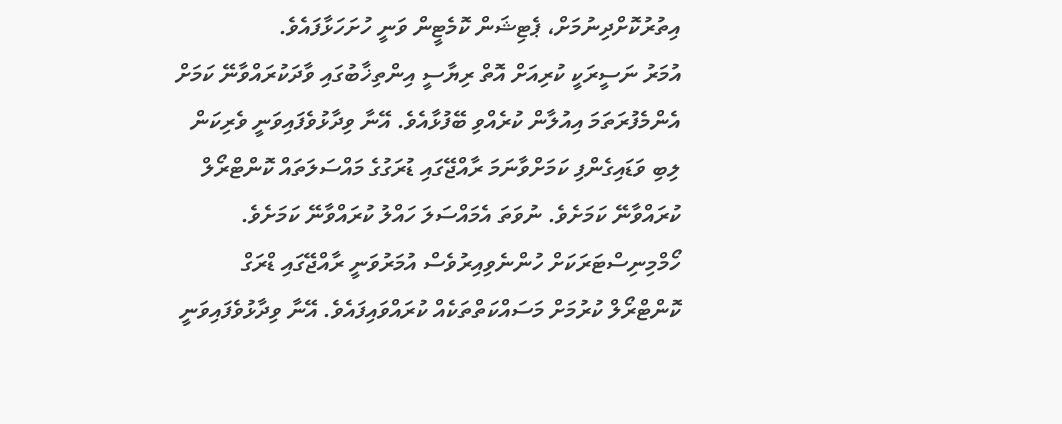އިތުރުކޮށްދިނުމަށް، ޕެޓިޝަން ކޮމެޓީން ވަނީ ހުށަހަޅާފައެވެ.
އުމަރު ނަސީރަކީ ކުރިއަށް އޮތް ރިޔާސީ އިންތިޚާބުގައި ވާދަކުރައްވާނޭ ކަމަށް އެންމެފުރަތަމަ އިއުލާން ކުރެއްވި ބޭފުޅާއެވެ. އޭނާ ވިދާޅުވެފައިވަނީ ވެރިކަން ލިބި ވަޑައިގެންފި ކަމަށްވާނަމަ ރާއްޖޭގައި ޑުރަގުގެ މައްސަލަތައް ކޮންޓްރޯލް ކުރައްވާނޭ ކަމަށެވެ. ނުވަތަ އެމައްސަލަ ހައްލު ކުރައްވާނޭ ކަމަށެވެ.
ހޯމްމިނިސްޓަރަކަށް ހުންނެވިއިރުވެސް އުމަރުވަނީ ރާއްޖޭގައި ޑްރަގް ކޮންޓްރޯލް ކުރުމަށް މަސައްކަތްތަކެއް ކުރައްވައިފައެވެ. އޭނާ ވިދާޅުވެފައިވަނީ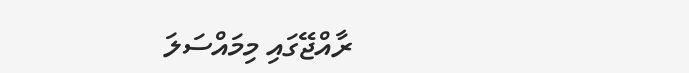ރާއްޖޭގައި މިމައްސަލަ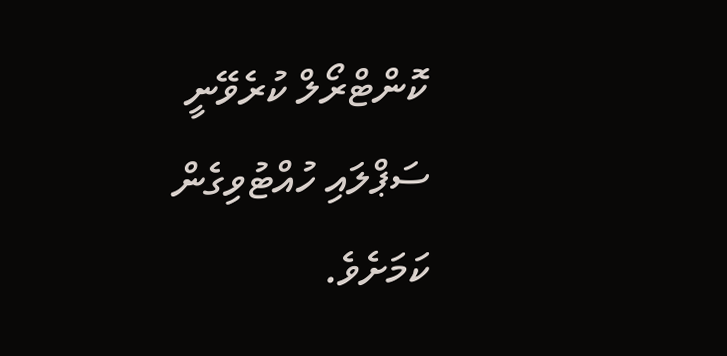ކޮންޓްރޯލް ކުރެވޭނީ ސަޕްލައި ހުއްޓުވިގެން ކަމަށެވެ.